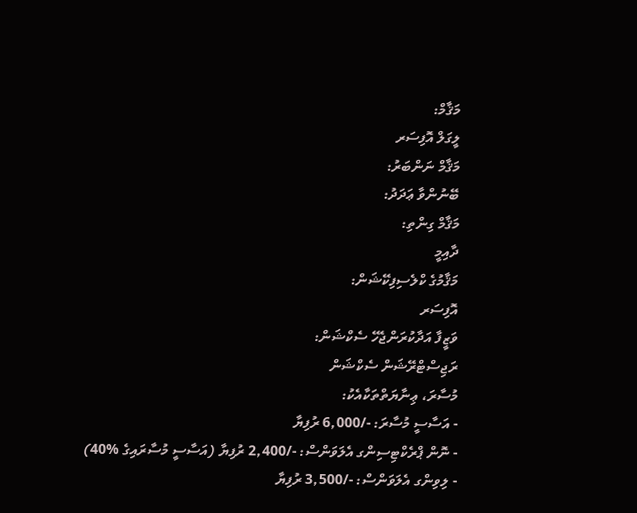މަޤާމް:
ލީގަލް އޮފިސަރ
މަޤާމް ނަންބަރު:
ބޭނުންވާ ޢަދަދު:
މަޤާމް ގިންތި:
ދާއިމީ
މަޤާމުގެ ކްލެސިފިކޭޝަން:
އޮފިސަރ
ވަޒީފާ އަދާކުރަންޖެހޭ ސެކްޝަން:
ރަޖިސްޓްރޭޝަން ސެކްޝަން
މުސާރަ، ޢިނާޔަތްތަކާއެކު:
- އަސާސީ މުސާރަ: -/6,000 ރުފިޔާ
- ނޮން ޕްރެކްޓިސިންގ އެލަވަންސް: -/2,400 ރުފިޔާ (އަސާސީ މުސާރައިގެ %40)
- ލިވިންގ އެލަވަންސް: -/3,500 ރުފިޔާ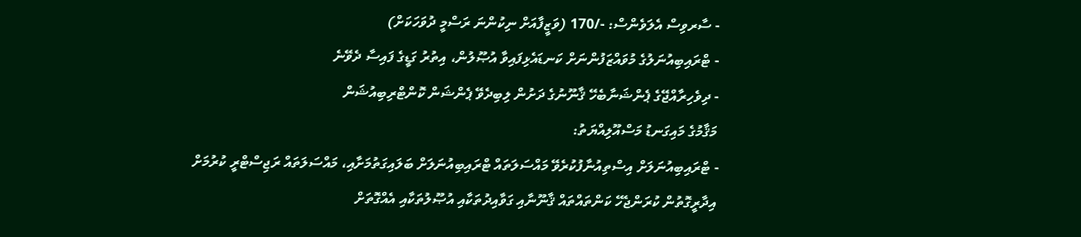- ސާރވިސް އެލަވެންސް: -/170 (ވަޒީފާއަށް ނިކުންނަ ރަސްމީ ދުވަހަކަށް)
- ޓްރައިބިއުނަލުގެ މުވައްޒަފުންނަށް ކަނޑައެޅިފައިވާ އުޞޫލުން، އިތުރު ގަޑީގެ ފައިސާ ދެވޭނެ
- ދިވެހިރާއްޖޭގެ ޕެންޝަނާބެހޭ ޤާނޫނުގެ ދަށުން ލިބިދެވޭ ޕެންޝަން ކޮންޓްރިބިއުޝަން
މަޤާމުގެ މައިގަނޑު މަސްއޫލިއްޔަތު:
- ޓްރައިބިއުނަލަށް އިސްތިއުނާފުކުރެވޭ މައްސަލަތައް ޓްރައިބިއުނަލަށް ބަލައިގަތުމަށާއި، މައްސަލަތައް ރަޖިސްޓްރީ ކުރުމަށް އިދާރީގޮތުން ކުރަންޖެހޭ ކަންތައްތައް ޤާނޫނާއި ގަވާއިދުތަކާއި އުޞޫލުތަކާއި އެއްގޮތަށް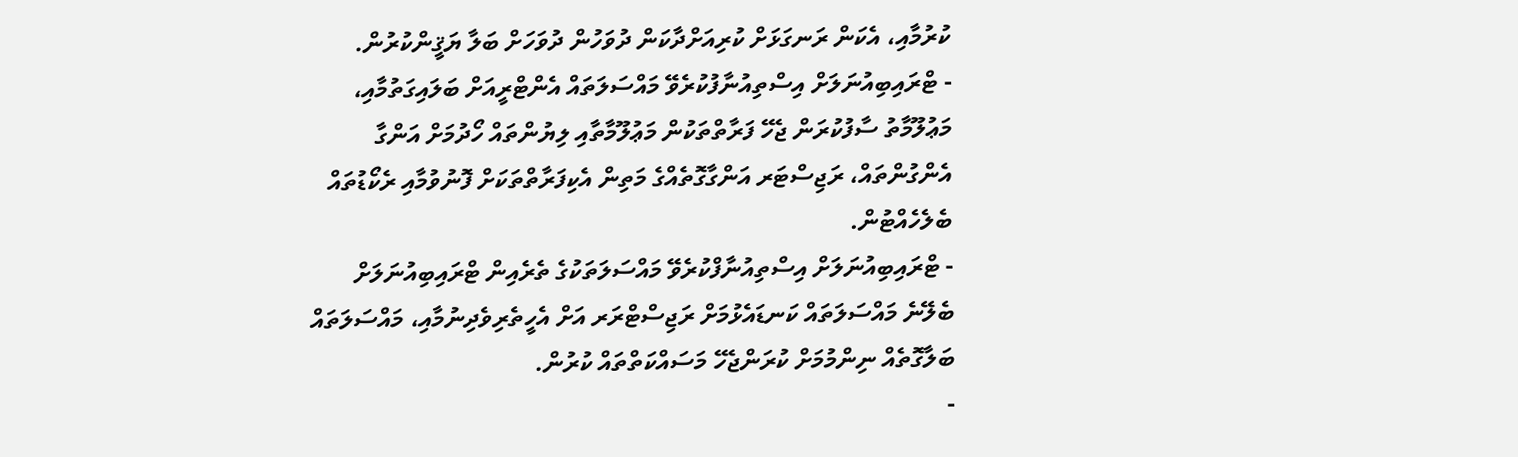ކުރުމާއި، އެކަން ރަނގަޅަށް ކުރިއަށްދާކަން ދުވަހުން ދުވަހަށް ބަލާ ޔަޤީންކުރުން.
- ޓްރައިބިއުނަލަށް އިސްތިއުނާފުކުރެވޭ މައްސަލަތައް އެންޓްރީއަށް ބަލައިގަތުމާއި، މަޢުލޫމާތު ސާފުކުރަން ޖެހޭ ފަރާތްތަކުން މަޢުލޫމާތާއި ލިޔުންތައް ހޯދުމަށް އަންގާ އެންގުންތައް، ރަޖިސްޓަރ އަންގާގޮތެއްގެ މަތިން އެކިފަރާތްތަކަށް ފޮނުވުމާއި ރެކޯޑުތައް ބެލެހެއްޓުން.
- ޓްރައިބިއުނަލަށް އިސްތިއުނާފްކުރެވޭ މައްސަލަތަކުގެ ތެރެއިން ޓްރައިބިއުނަލަށް ބެލޭނެ މައްސަލަތައް ކަނޑައެޅުމަށް ރަޖިސްޓްރަރ އަށް އެހީތެރިވެދިނުމާއި، މައްސަލަތައް ބަލާގޮތެއް ނިންމުމަށް ކުރަންޖެހޭ މަސައްކަތްތައް ކުރުން.
-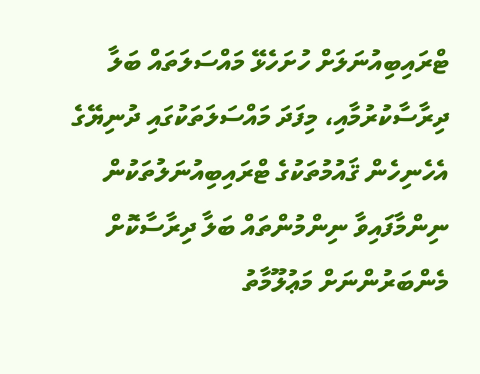ޓްރައިބިއުނަލަށް ހުށަހެޅޭ މައްސަލަތައް ބަލާ ދިރާސާކުރުމާއި، މިފަދަ މައްސަލަތަކުގައި ދުނިޔޭގެ އެހެނިހެން ޤައުމުތަކުގެ ޓްރައިބިއުނަލުތަކުން ނިންމާފައިވާ ނިންމުންތައް ބަލާ ދިރާސާކޮށް މެންބަރުންނަށް މަޢުލޫމާތު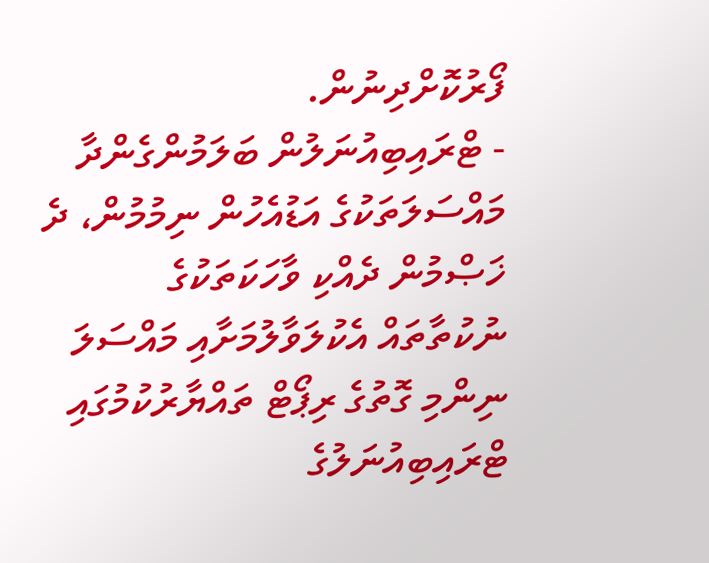ފޯރުކޮށްދިނުން.
- ޓްރައިބިއުނަލުން ބަލަމުންގެންދާ މައްސަލަތަކުގެ އަޑުއެހުން ނިމުމުން، ދެ ޚަޞްމުން ދެއްކި ވާހަކަތަކުގެ ނުކުތާތައް އެކުލަވާލުމަށާއި މައްސަލަ ނިންމި ގޮތުގެ ރިޕޯޓް ތައްޔާރުކުމުގައި ޓްރައިބިއުނަލުގެ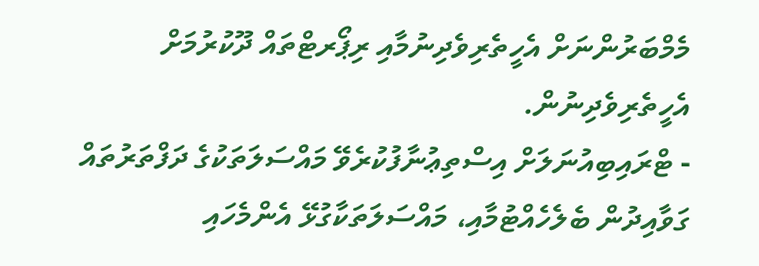މެމްބަރުންނަށް އެހީތެރިވެދިނުމާއި ރިޕޯރޓްތައް ދޫކުރުމަށް އެހީތެރިވެދިނުން.
- ޓްރައިބިއުނަލަށް އިސްތިޢުނާފުކުރެވޭ މައްސަލަތަކުގެ ދަފްތަރުތައް ގަވާއިދުން ބެލެހެއްޓުމާއި، މައްސަލަތަކާގުޅޭ އެންމެހައި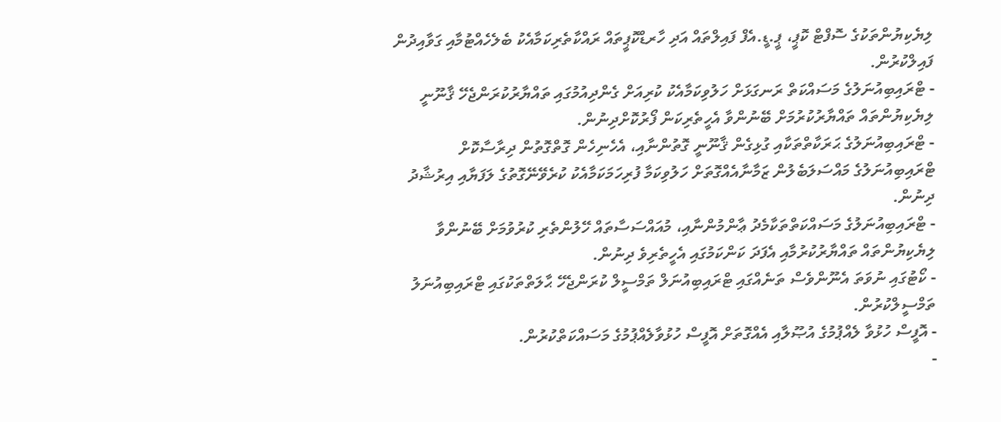ލިޔެކިޔުންތަކުގެ ސޮފްޓް ކޮޕީ، ޕީ.ޑީ.އެފް ފައިލްތައް އަދި ހާރޑްކޮޕީތައް ރައްކާތެރިކަމާއެކު ބެލެހެއްޓުމާއި ގަވާއިދުން ފައިލްކުރުން.
- ޓްރައިބިއުނަލުގެ މަސައްކަތް ރަނގަޅަށް ހަލުވިކަމާއެކު ކުރިއަށް ގެންދިއުމުގައި ތައްޔާރުކުރަންޖެހޭ ޤާނޫނީ ލިޔެކިޔުންތައް ތައްޔާރުކުރުމަށް ބޭނުންވާ އެހީތެރިކަން ފޯރުކޮށްދިނުން.
- ޓްރައިބިއުނަލުގެ ޙަރަކާތްތަކާއި ގުޅިގެން ޤާނޫނީ ގޮތުންނާއި، އެހެނިހެން ގޮތްގޮތުން ދިރާސާކޮށް ޓްރައިބިއުނަލުގެ މައްސަލަބެލުން ޒަމާނާއެއްގޮތަށް ހަލުވިކަމާ ފުރިހަމަކަމާއެކު ކުރެވޭނޭގޮތުގެ ލަފަޔާއި އިރުޝާދު ދިނުން.
- ޓްރައިބިއުނަލުގެ މަސައްކަތްތަކާމެދު ޢާންމުންނާއި، މުއައްސަސާތައް ހޭލުންތެރި ކުރުވުމަށް ބޭނުންވާ ލިޔެކިޔުންތައް ތައްޔާރުކުރުމާއި އެފަދަ ކަންކަމުގައި އެހީތެރިވެ ދިނުން.
- ކޯޓުގައި ނުވަތަ އެނޫންވެސް ތަނެއްގައި ޓްރައިބިއުނަލް ތަމްސީލް ކުރަންޖެހޭ ޙާލަތްތަކުގައި ޓްރައިބިއުނަލު ތަމްސީލްކުރުން.
- އޮފީސް ހުޅުވާ ލެއްޕުމުގެ އުޞޫލާއި އެއްގޮތަށް އޮފީސް ހުޅުވާލެއްޕުމުގެ މަސައްކަތްކުރުން.
-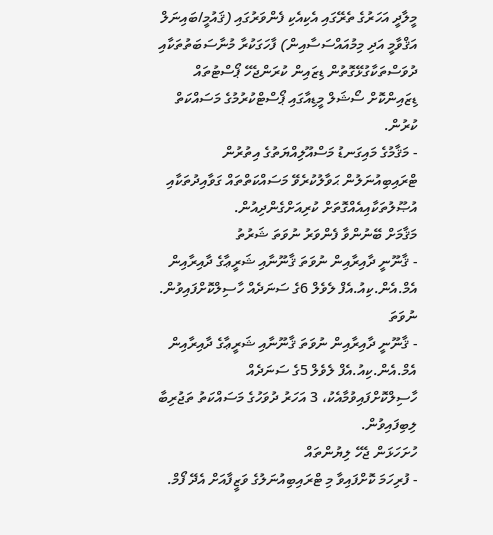މީލާދީ އަހަރުގެ ތެރޭގައި އެކިއެކި ފެންވަރުގައި (ޤައުމީ/ބައިނަލް އަޤްވާމީ އަދި މިމުއައްސަސާއިން) ފާހަގަކުރާ މުނާސަބަތުތަކާއި ދުވަސްތަކާގުޅޭގޮތުން ޑިޒައިން ކުރަންޖެހޭ ޕޯސްޓުތައް ޑިޒައިންކޮށް ސޯޝަލް މީޑިއާގައި ޕޯސްޓްކުރުމުގެ މަސައްކަތް ކުރުން.
- މަޤާމުގެ މައިގަނޑު މަސްއޫލިއްޔަތުގެ އިތުރުން ޓްރައިބިއުނަލުން ޙަވާލުކުރެވޭ މަސައްކަތްތައް ގަވާއިދުތަކާއި އުޞޫލުތަކާއިއެއްގޮތަށް ކުރިއަށްގެންދިއުން.
މަޤާމަށް ބޭނުންވާ ފެންވަރު ނުވަތަ ޝަރުތު
- ޤާނޫނީ ދާއިރާއިން ނުވަތަ ޤާނޫނާއި ޝަރީޢާގެ ދާއިރާއިން އެމް.އެން.ކިއު.އެފް ލެވެލް 6ގެ ސަނަދެއް ހާސިލްކޮށްފައިވުން. ނުވަތަ
- ޤާނޫނީ ދާއިރާއިން ނުވަތަ ޤާނޫނާއި ޝަރީޢާގެ ދާއިރާއިން އެމް.އެން.ކިއު.އެފް ލެވެލް 5ގެ ސަނަދެއް ހާސިލްކޮށްފައިވުމާއެކު، 3 އަހަރު ދުވަހުގެ މަސައްކަތު ތަޖުރިބާ ލިބިފައިވުން.
ހުށަހަޅަން ޖެހޭ ލިޔުންތައް
- ފުރިހަމަ ކޮށްފައިވާ މި ޓްރައިބިއުނަލުގެ ވަޒީފާއަށް އެދޭ ފޯމް.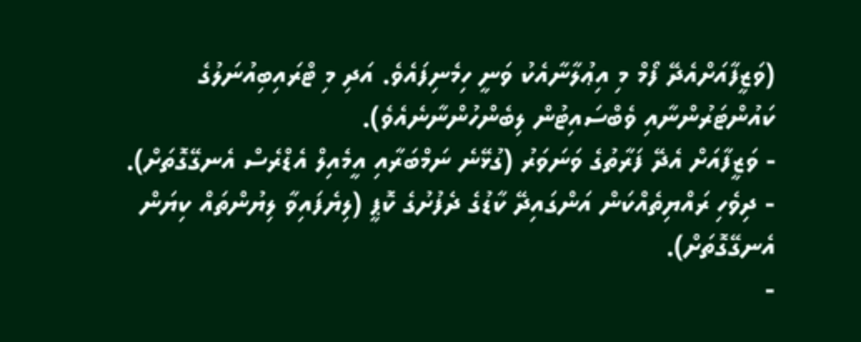(ވަޒީފާއަށްއެދޭ ފޯމް މި އިޢުލާނާއެކު ވަނީ ހިމެނިފައެވެ. އަދި މި ޓްރައިބިއުނަލުގެ ކައުންޓަރުންނާއި ވެބްސައިޓުން ލިބެންހުންނާނެއެވެ).
- ވަޒީފާއަށް އެދޭ ފަރާތުގެ ވަނަވަރު (ގުޅޭނެ ނަމްބަރާއި އީމެއިލް އެޑްރެސް އެނގޭގޮތަށް).
- ދިވެހި ރައްޔިތެއްކަން އަންގައިދޭ ކާޑުގެ ދެފުށުގެ ކޮޕީ (ލިޔެފައިވާ ލިޔުންތައް ކިޔަން އެނގޭގޮތަށް).
-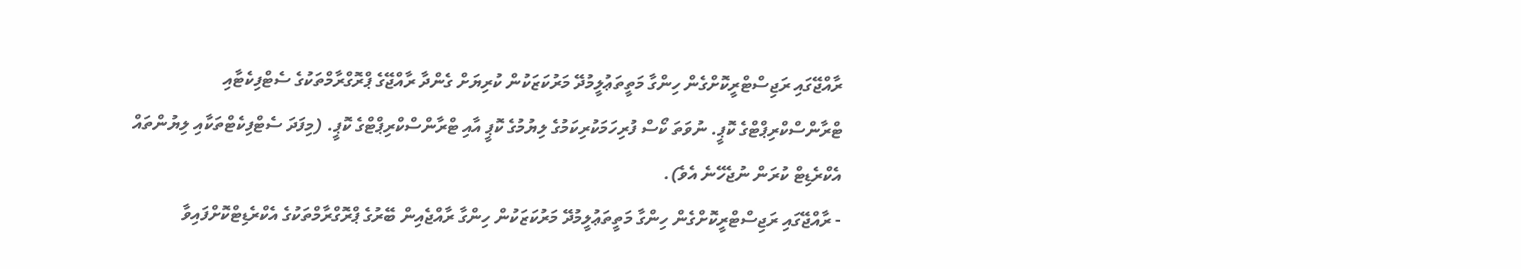ރާއްޖޭގައި ރަޖިސްޓްރީކޮށްގެން ހިންގާ މަތީތަޢުލީމުދޭ މަރުކަޒަކުން ކުރިޔަށް ގެންދާ ރާއްޖޭގެ ޕްރޮގްރާމްތަކުގެ ސެޓްފިކެޓާއި ޓްރާންސްކްރިޕްޓްގެ ކޮޕީ. ނުވަތަ ކޯސް ފުރިހަމަކުރިކަމުގެ ލިޔުމުގެ ކޮޕީ އާއި ޓްރާންސްކްރިޕްޓްގެ ކޮޕީ. (މިފަދަ ސެޓްފިކެޓްތަކާއި ލިޔުންތައް އެކްރެޑިޓް ކުރަން ނުޖެހޭނެ އެވެ).
- ރާއްޖޭގައި ރަޖިސްޓްރީކޮށްގެން ހިންގާ މަތީތަޢުލީމުދޭ މަރުކަޒަކުން ހިންގާ ރާއްޖެއިން ބޭރުގެ ޕްރޮގްރާމްތަކުގެ އެކްރެޑިޓްކޮށްފައިވާ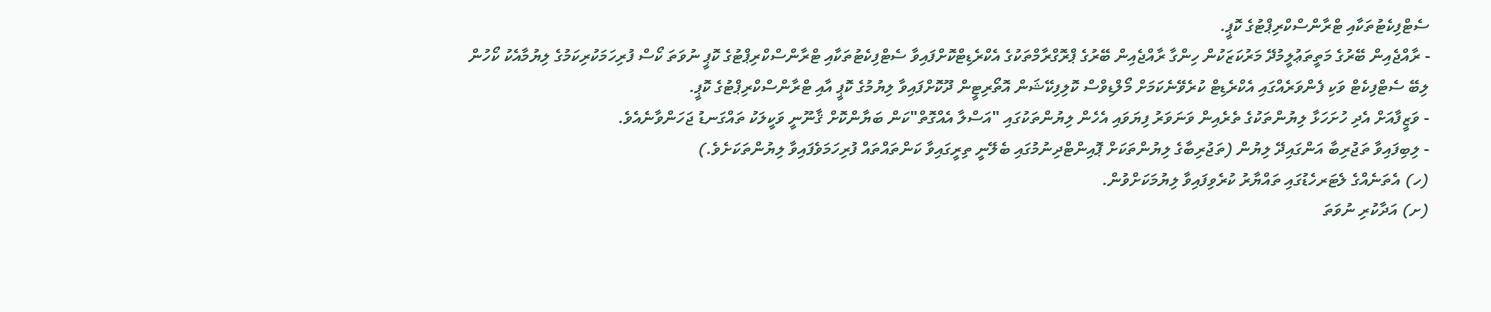ސެޓްފިކެޓުތަކާއި ޓްރާންސްކްރިޕްޓުގެ ކޮޕީ.
- ރާއްޖެއިން ބޭރުގެ މަތީތަޢުލީމުދޭ މަރުކަޒަކުން ހިންގާ ރާއްޖެއިން ބޭރުގެ ޕްރޮގްރާމްތަކުގެ އެކްރެޑިޓްކޮށްފައިވާ ސެޓްފިކެޓުތަކާއި ޓްރާންސްކްރިޕްޓުގެ ކޮޕީ ނުވަތަ ކޯސް ފުރިހަމަކުރިކަމުގެ ލިޔުމާއެކު ކޯހުން ލިބޭ ސެޓްފިކެޓް ވަކި ފެންވަރެއްގައި އެކްރެޑިޓް ކުރެވޭނެކަމަށް މޯލްޑިވްސް ކޮލިފިކޭޝަން އޮތޯރިޓީން ދޫކޮށްފައިވާ ލިޔުމުގެ ކޮޕީ އާއި ޓްރާންސްކްރިޕްޓުގެ ކޮޕީ.
- ވަޒީފާއަށް އެދި ހުށަހަޅާ ލިޔުންތަކުގެ ތެރެއިން ވަނަވަރު ފިޔަވައި އެހެން ލިޔުންތަކުގައި "އަސްލާ އެއްގޮތް"ކަން ބަޔާންކޮށް ޤާނޫނީ ވަކީލަކު ތައްގަނޑު ޖަހަންވާނެއެވެ.
- ލިބިފައިވާ ތަޖުރިބާ އަންގައިދޭ ލިޔުން (ތަޖުރިބާގެ ލިޔުންތަކަށް ޕޮއިންޓްދިނުމުގައި ބެލޭނީ ތިރީގައިވާ ކަންތައްތައް ފުރިހަމަވެފައިވާ ލިޔުންތަކަށެވެ.)
(ހ) އެތަނެއްގެ ލެޓަރހެޑުގައި ތައްޔާރު ކުރެވިފައިވާ ލިޔުމަކަށްވުން.
(ށ) އަދާކުރި ނުވަތަ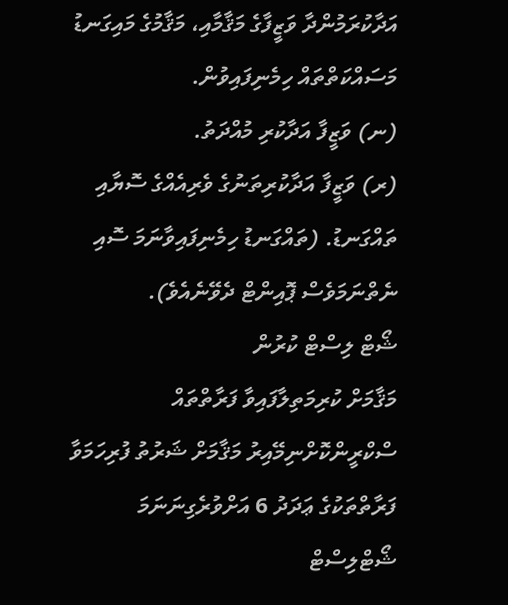އަދާކުރަމުންދާ ވަޒީފާގެ މަޤާމާއި، މަޤާމުގެ މައިގަނޑު މަސައްކަތްތައް ހިމެނިފައިވުން.
(ނ) ވަޒީފާ އަދާކުރި މުއްދަތު.
(ރ) ވަޒީފާ އަދާކުރިތަނުގެ ވެރިއެއްގެ ސޮޔާއި ތައްގަނޑު. (ތައްގަނޑު ހިމެނިފައިވާނަމަ ސޮއި ނެތްނަމަވެސް ޕޮއިންޓް ދެވޭނެއެވެ).
ޝޯޓް ލިސްޓް ކުރުން
މަޤާމަށް ކުރިމަތިލާފައިވާ ފަރާތްތައް ސްކްރީންކޮށްނިމޭއިރު މަޤާމަށް ޝަރުތު ފުރިހަމަވާ ފަރާތްތަކުގެ ޢަދަދު 6 އަށްވުރެގިނަނަމަ ޝޯޓްލިސްޓް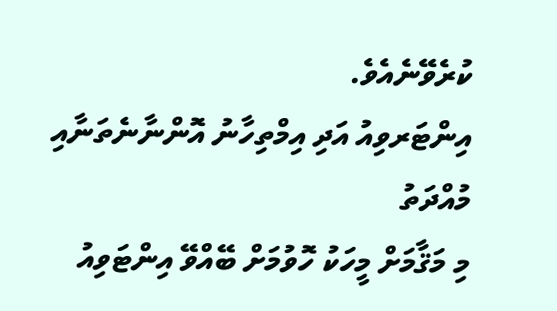ކުރެވޭނެއެވެ.
އިންޓަރވިއު އަދި އިމްތިހާނު އޮންނާނެތަނާއި މުއްދަތު
މި މަޤާމަށް މީހަކު ހޮވުމަށް ބޭއްވޭ އިންޓަވިއު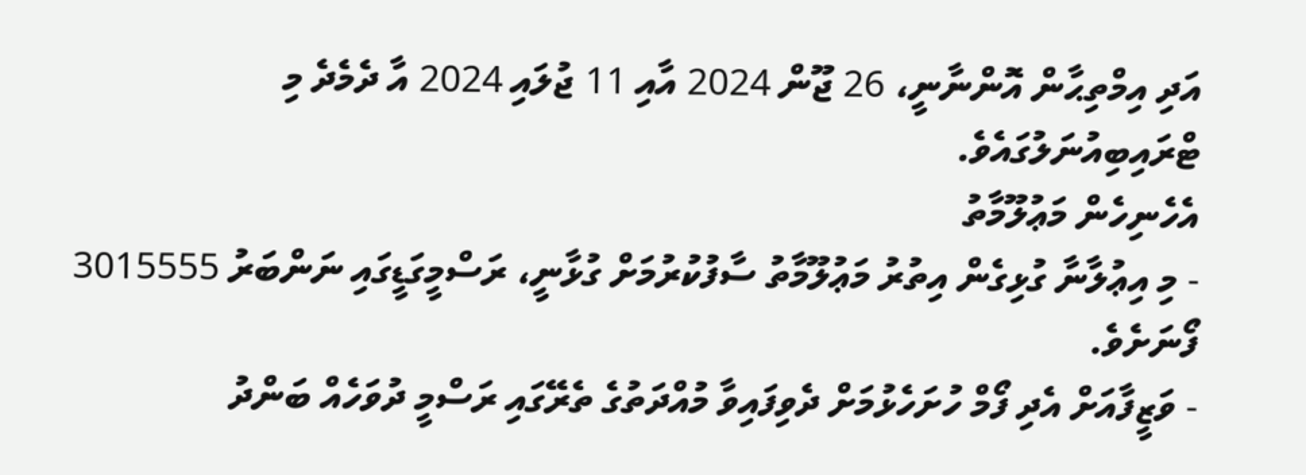އަދި އިމްތިޙާން އޮންނާނީ، 26 ޖޫން 2024 އާއި 11 ޖުލައި 2024 އާ ދެމެދެ މި ޓްރައިބިއުނަލުގައެވެ.
އެހެނިހެން މަޢުލޫމާތު
- މި އިޢުލާނާ ގުޅިގެން އިތުރު މަޢުލޫމާތު ސާފުކުރުމަށް ގުޅާނީ، ރަސްމީގަޑީގައި ނަންބަރު 3015555 ފޯނަށެވެ.
- ވަޒީފާއަށް އެދި ފޯމް ހުށަހެޅުމަށް ދެވިފައިވާ މުއްދަތުގެ ތެރޭގައި ރަސްމީ ދުވަހެއް ބަންދު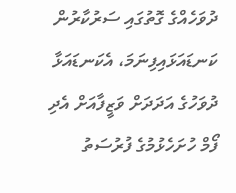ދުވަހެއްގެ ގޮތުގައި ސަރުކާރުން ކަނޑައަޅައިފިނަމަ، އެކަނޑައަޅާ ދުވަހުގެ އަދަދަށް ވަޒީފާއަށް އެދި ފޯމް ހުށަހެޅުމުގެ ފުރުސަތު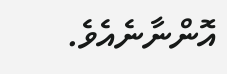އޮންނާނެއެވެ.